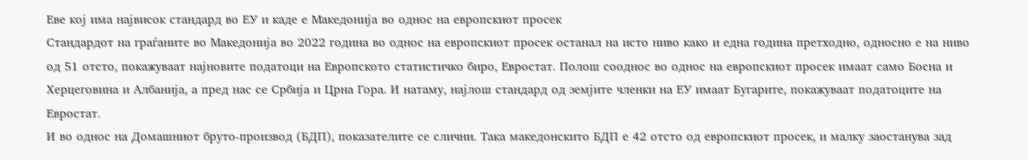Еве кој има највисок стандард во ЕУ и каде е Македонија во однос на европскиот просек
Стандардот на граѓаните во Македонија во 2022 година во однос на европскиот просек останал на исто ниво како и една година претходно, односно е на ниво од 51 отсто, покажуваат најновите податоци на Европското статистичко биро, Евростат. Полош сооднос во однос на европскиот просек имаат само Босна и Херцеговина и Албанија, а пред нас се Србија и Црна Гора. И натаму, најлош стандард од земјите членки на ЕУ имаат Бугарите, покажуваат податоците на Евростат.
И во однос на Домашниот бруто-производ (БДП), показателите се слични. Така македонскито БДП е 42 отсто од европскиот просек, и малку заостанува зад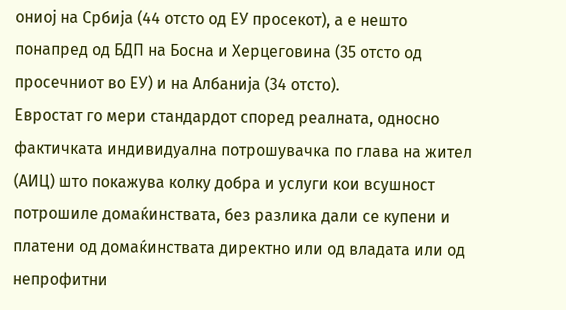ониој на Србија (44 отсто од ЕУ просекот), а е нешто понапред од БДП на Босна и Херцеговина (35 отсто од просечниот во ЕУ) и на Албанија (34 отсто).
Евростат го мери стандардот според реалната, односно фактичката индивидуална потрошувачка по глава на жител (АИЦ) што покажува колку добра и услуги кои всушност потрошиле домаќинствата, без разлика дали се купени и платени од домаќинствата директно или од владата или од непрофитни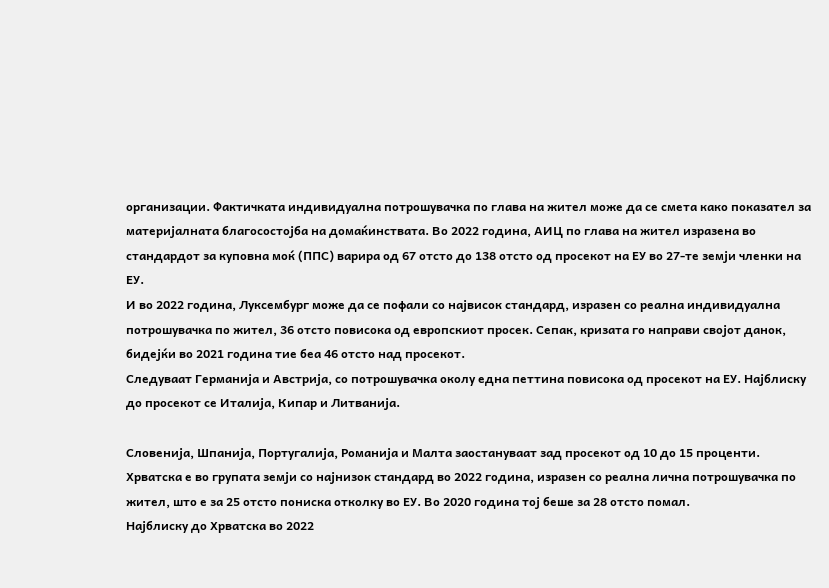организации. Фактичката индивидуална потрошувачка по глава на жител може да се смета како показател за материјалната благосостојба на домаќинствата. Во 2022 година, АИЦ по глава на жител изразена во стандардот за куповна моќ (ППС) варира од 67 отсто до 138 отсто од просекот на ЕУ во 27-те земји членки на ЕУ.
И во 2022 година, Луксембург може да се пофали со највисок стандард, изразен со реална индивидуална потрошувачка по жител, 36 отсто повисока од европскиот просек. Сепак, кризата го направи својот данок, бидејќи во 2021 година тие беа 46 отсто над просекот.
Следуваат Германија и Австрија, со потрошувачка околу една петтина повисока од просекот на ЕУ. Најблиску до просекот се Италија, Кипар и Литванија.

Словенија, Шпанија, Португалија, Романија и Малта заостануваат зад просекот од 10 до 15 проценти.
Хрватска е во групата земји со најнизок стандард во 2022 година, изразен со реална лична потрошувачка по жител, што е за 25 отсто пониска отколку во ЕУ. Во 2020 година тој беше за 28 отсто помал.
Најблиску до Хрватска во 2022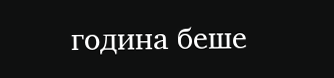година беше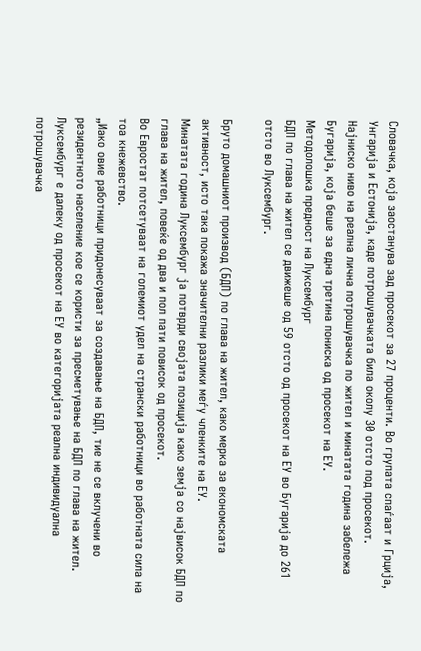Словачка, која заостанува зад просекот за 27 проценти. Во групата спаѓаат и Грција, Унгарија и Естонија, каде потрошувачката била околу 30 отсто под просекот.
Најниско ниво на реална лична потрошувачка по жител и минатата година забележа Бугарија, која беше за една третина пониска од просекот на ЕУ.
Методолошка предност на Луксембург
БДП по глава на жител се движеше од 59 отсто од просекот на ЕУ во Бугарија до 261 отсто во Луксембург.

Бруто домашниот производ (БДП) по глава на жител, како мерка за економската активност, исто така покажа значителни разлики меѓу членките на ЕУ.
Минатата година Луксембург ја потврди својата позиција како земја со највисок БДП по глава на жител, повеќе од два и пол пати повисок од просекот.
Во Евростат потсетуваат на големиот удел на странски работници во работната сила на тоа кнежевство.
„Иако овие работници придонесуваат за создавање на БДП, тие не се вклучени во резидентното население кое се користи за пресметување на БДП по глава на жител.
Луксембург е далеку од просекот на ЕУ во категоријата реална индивидуална потрошувачка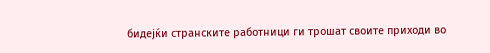бидејќи странските работници ги трошат своите приходи во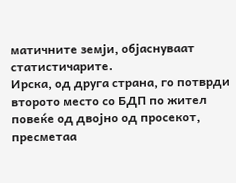матичните земји, објаснуваат статистичарите.
Ирска, од друга страна, го потврди второто место со БДП по жител повеќе од двојно од просекот, пресметаа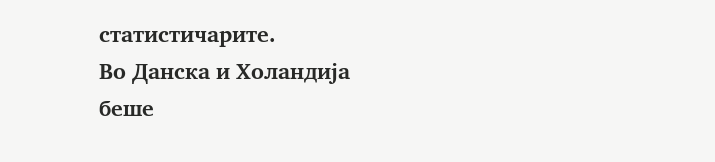статистичарите.
Во Данска и Холандија беше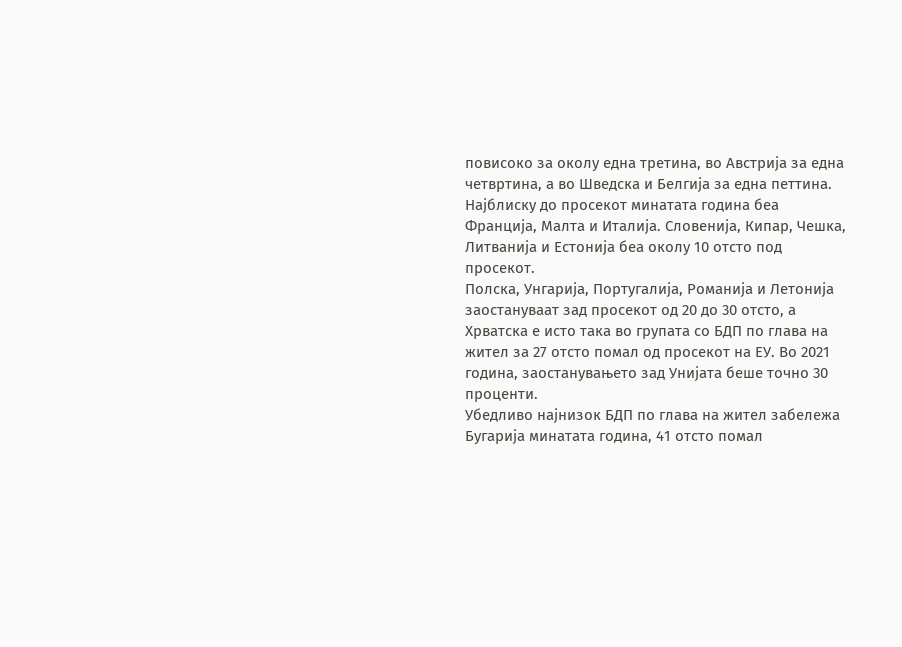повисоко за околу една третина, во Австрија за една четвртина, а во Шведска и Белгија за една петтина.
Најблиску до просекот минатата година беа Франција, Малта и Италија. Словенија, Кипар, Чешка, Литванија и Естонија беа околу 10 отсто под просекот.
Полска, Унгарија, Португалија, Романија и Летонија заостануваат зад просекот од 20 до 30 отсто, а Хрватска е исто така во групата со БДП по глава на жител за 27 отсто помал од просекот на ЕУ. Во 2021 година, заостанувањето зад Унијата беше точно 30 проценти.
Убедливо најнизок БДП по глава на жител забележа Бугарија минатата година, 41 отсто помал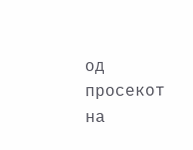од просекот на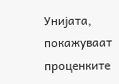Унијата, покажуваат проценките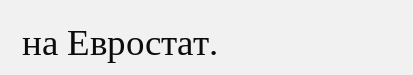на Евростат.